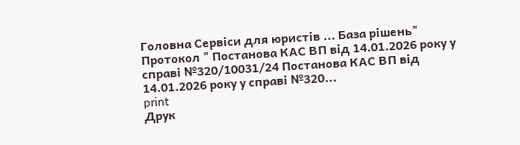Головна Сервіси для юристів ... База рішень" Протокол " Постанова КАС ВП від 14.01.2026 року у справі №320/10031/24 Постанова КАС ВП від 14.01.2026 року у справі №320...
print
Друк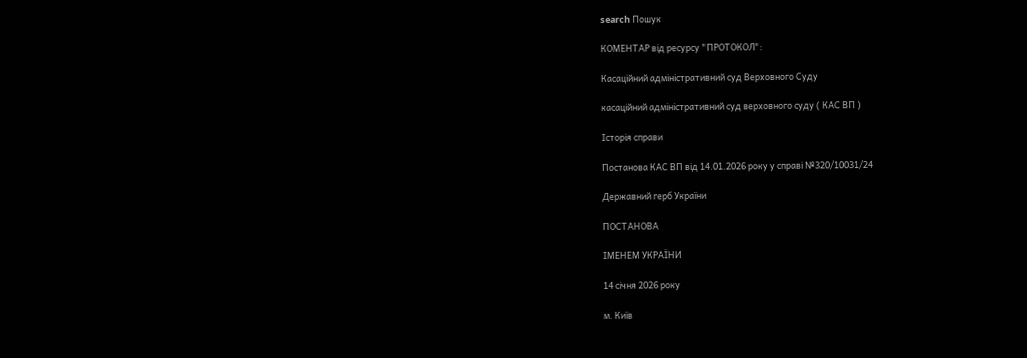search Пошук

КОМЕНТАР від ресурсу "ПРОТОКОЛ":

Касаційний адміністративний суд Верховного Суду

касаційний адміністративний суд верховного суду ( КАС ВП )

Історія справи

Постанова КАС ВП від 14.01.2026 року у справі №320/10031/24

Державний герб України

ПОСТАНОВА

ІМЕНЕМ УКРАЇНИ

14 січня 2026 року

м. Київ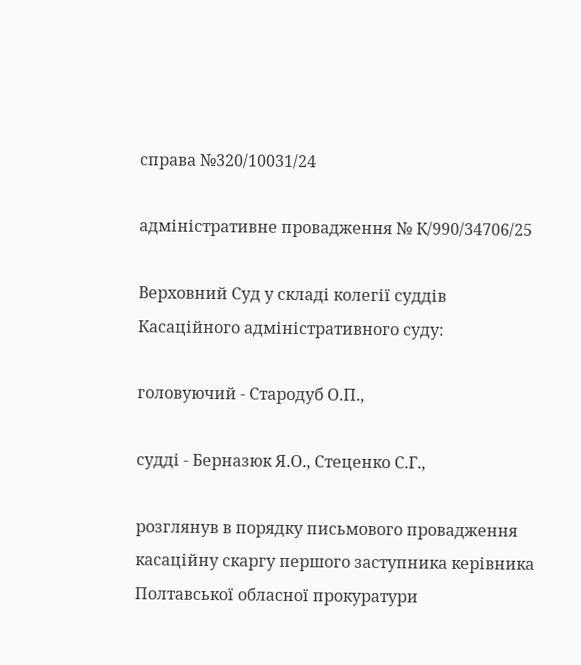справа №320/10031/24

адміністративне провадження № К/990/34706/25

Верховний Суд у складі колегії суддів Касаційного адміністративного суду:

головуючий - Стародуб О.П.,

судді - Берназюк Я.О., Стеценко С.Г.,

розглянув в порядку письмового провадження касаційну скаргу першого заступника керівника Полтавської обласної прокуратури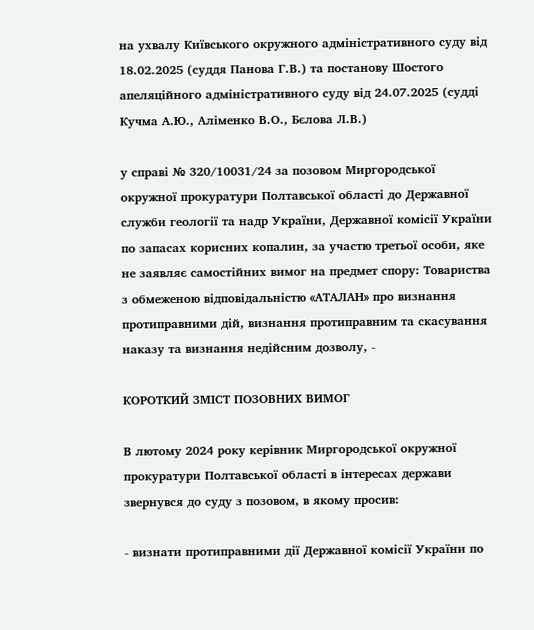на ухвалу Київського окружного адміністративного суду від 18.02.2025 (суддя Панова Г.В.) та постанову Шостого апеляційного адміністративного суду від 24.07.2025 (судді Кучма А.Ю., Аліменко В.О., Бєлова Л.В.)

у справі № 320/10031/24 за позовом Миргородської окружної прокуратури Полтавської області до Державної служби геології та надр України, Державної комісії України по запасах корисних копалин, за участю третьої особи, яке не заявляє самостійних вимог на предмет спору: Товариства з обмеженою відповідальністю «АТАЛАН» про визнання протиправними дій, визнання протиправним та скасування наказу та визнання недійсним дозволу, -

КОРОТКИЙ ЗМІСТ ПОЗОВНИХ ВИМОГ

В лютому 2024 року керівник Миргородської окружної прокуратури Полтавської області в інтересах держави звернувся до суду з позовом, в якому просив:

- визнати протиправними дії Державної комісії України по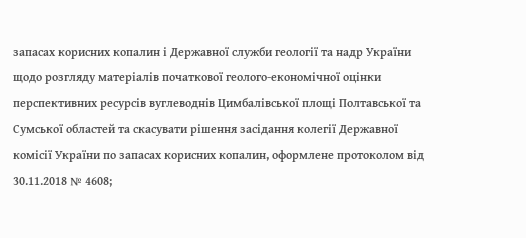запасах корисних копалин і Державної служби геології та надр України щодо розгляду матеріалів початкової геолого-економічної оцінки перспективних ресурсів вуглеводнів Цимбалівської площі Полтавської та Сумської областей та скасувати рішення засідання колегії Державної комісії України по запасах корисних копалин, оформлене протоколом від 30.11.2018 № 4608;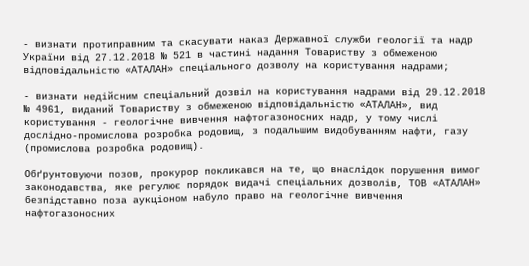- визнати протиправним та скасувати наказ Державної служби геології та надр України від 27.12.2018 № 521 в частині надання Товариству з обмеженою відповідальністю «АТАЛАН» спеціального дозволу на користування надрами;

- визнати недійсним спеціальний дозвіл на користування надрами від 29.12.2018 № 4961, виданий Товариству з обмеженою відповідальністю «АТАЛАН», вид користування - геологічне вивчення нафтогазоносних надр, у тому числі дослідно-промислова розробка родовищ, з подальшим видобуванням нафти, газу (промислова розробка родовищ).

Обґрунтовуючи позов, прокурор покликався на те, що внаслідок порушення вимог законодавства, яке регулює порядок видачі спеціальних дозволів, ТОВ «АТАЛАН» безпідставно поза аукціоном набуло право на геологічне вивчення нафтогазоносних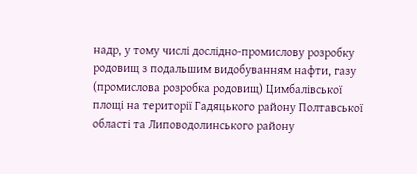надр, у тому числі дослідно-промислову розробку родовищ з подальшим видобуванням нафти, газу (промислова розробка родовищ) Цимбалівської площі на території Гадяцького району Полтавської області та Липоводолинського району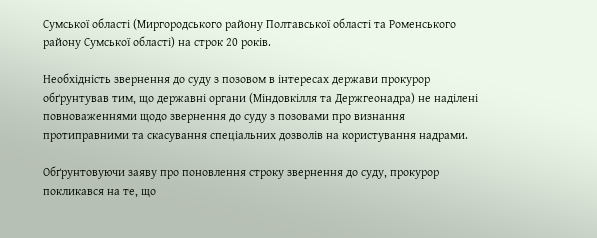Сумської області (Миргородського району Полтавської області та Роменського району Сумської області) на строк 20 років.

Необхідність звернення до суду з позовом в інтересах держави прокурор обґрунтував тим, що державні органи (Міндовкілля та Держгеонадра) не наділені повноваженнями щодо звернення до суду з позовами про визнання протиправними та скасування спеціальних дозволів на користування надрами.

Обґрунтовуючи заяву про поновлення строку звернення до суду, прокурор покликався на те, що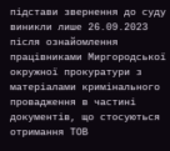підстави звернення до суду виникли лише 26.09.2023 після ознайомлення працівниками Миргородської окружної прокуратури з матеріалами кримінального провадження в частині документів, що стосуються отримання ТОВ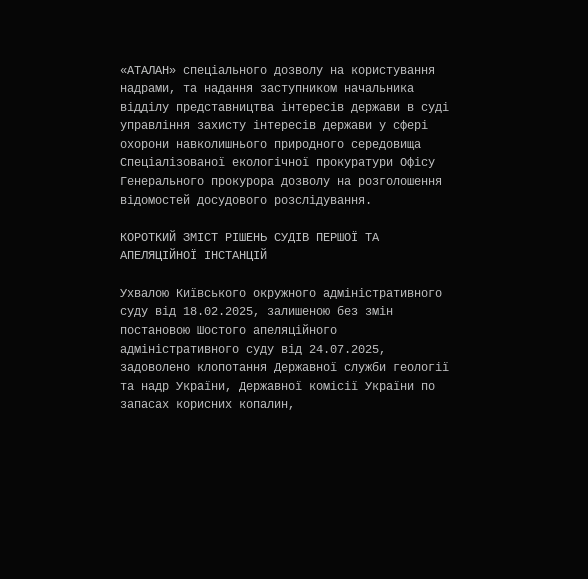«АТАЛАН» спеціального дозволу на користування надрами, та надання заступником начальника відділу представництва інтересів держави в суді управління захисту інтересів держави у сфері охорони навколишнього природного середовища Спеціалізованої екологічної прокуратури Офісу Генерального прокурора дозволу на розголошення відомостей досудового розслідування.

КОРОТКИЙ ЗМІСТ РІШЕНЬ СУДІВ ПЕРШОЇ ТА АПЕЛЯЦІЙНОЇ ІНСТАНЦІЙ

Ухвалою Київського окружного адміністративного суду від 18.02.2025, залишеною без змін постановою Шостого апеляційного адміністративного суду від 24.07.2025, задоволено клопотання Державної служби геології та надр України, Державної комісії України по запасах корисних копалин,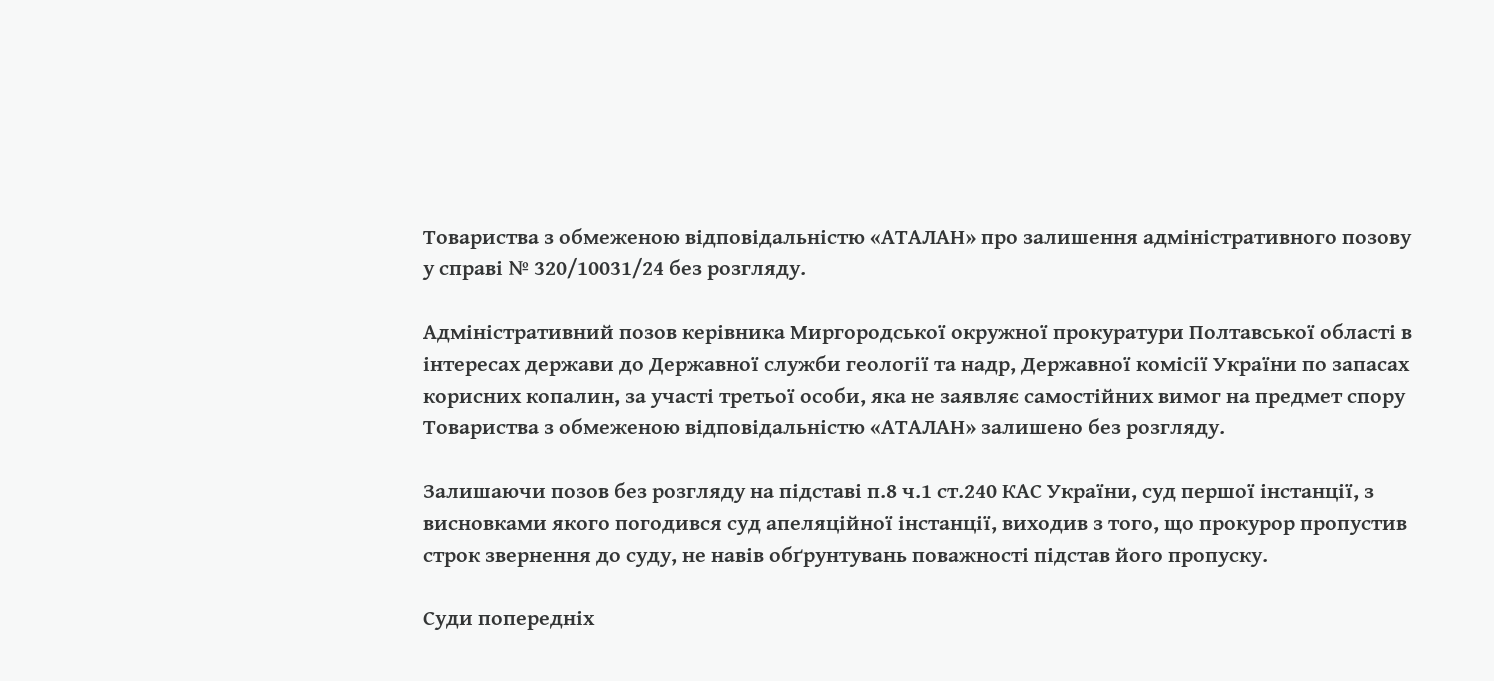Товариства з обмеженою відповідальністю «АТАЛАН» про залишення адміністративного позову у справі № 320/10031/24 без розгляду.

Адміністративний позов керівника Миргородської окружної прокуратури Полтавської області в інтересах держави до Державної служби геології та надр, Державної комісії України по запасах корисних копалин, за участі третьої особи, яка не заявляє самостійних вимог на предмет спору Товариства з обмеженою відповідальністю «АТАЛАН» залишено без розгляду.

Залишаючи позов без розгляду на підставі п.8 ч.1 ст.240 КАС України, суд першої інстанції, з висновками якого погодився суд апеляційної інстанції, виходив з того, що прокурор пропустив строк звернення до суду, не навів обґрунтувань поважності підстав його пропуску.

Суди попередніх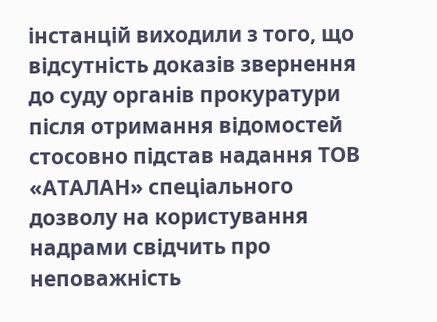інстанцій виходили з того, що відсутність доказів звернення до суду органів прокуратури після отримання відомостей стосовно підстав надання ТОВ «АТАЛАН» спеціального дозволу на користування надрами свідчить про неповажність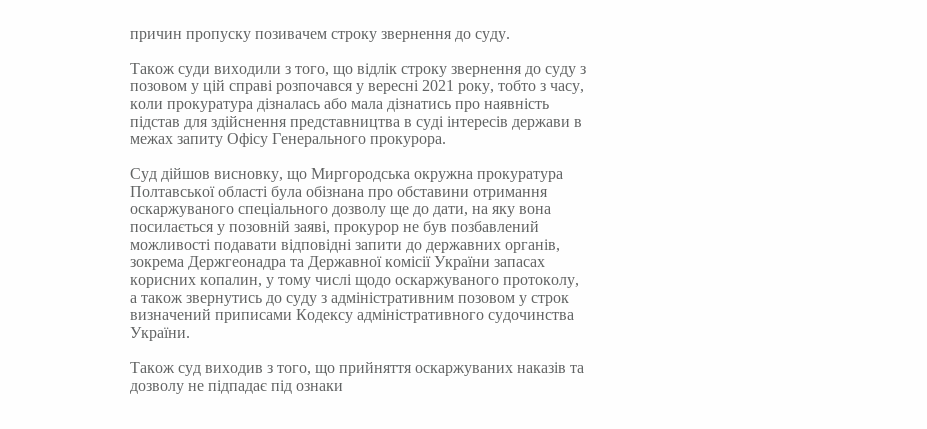причин пропуску позивачем строку звернення до суду.

Також суди виходили з того, що відлік строку звернення до суду з позовом у цій справі розпочався у вересні 2021 року, тобто з часу, коли прокуратура дізналась або мала дізнатись про наявність підстав для здійснення представництва в суді інтересів держави в межах запиту Офісу Генерального прокурора.

Суд дійшов висновку, що Миргородська окружна прокуратура Полтавської області була обізнана про обставини отримання оскаржуваного спеціального дозволу ще до дати, на яку вона посилається у позовній заяві, прокурор не був позбавлений можливості подавати відповідні запити до державних органів, зокрема Держгеонадра та Державної комісії України запасах корисних копалин, у тому числі щодо оскаржуваного протоколу, а також звернутись до суду з адміністративним позовом у строк визначений приписами Кодексу адміністративного судочинства України.

Також суд виходив з того, що прийняття оскаржуваних наказів та дозволу не підпадає під ознаки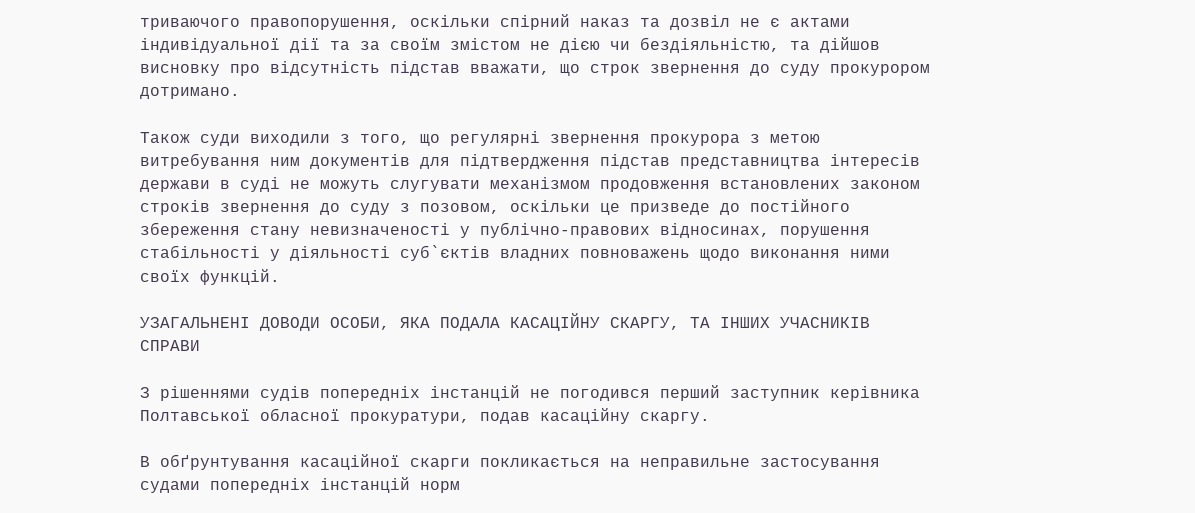триваючого правопорушення, оскільки спірний наказ та дозвіл не є актами індивідуальної дії та за своїм змістом не дією чи бездіяльністю, та дійшов висновку про відсутність підстав вважати, що строк звернення до суду прокурором дотримано.

Також суди виходили з того, що регулярні звернення прокурора з метою витребування ним документів для підтвердження підстав представництва інтересів держави в суді не можуть слугувати механізмом продовження встановлених законом строків звернення до суду з позовом, оскільки це призведе до постійного збереження стану невизначеності у публічно-правових відносинах, порушення стабільності у діяльності суб`єктів владних повноважень щодо виконання ними своїх функцій.

УЗАГАЛЬНЕНІ ДОВОДИ ОСОБИ, ЯКА ПОДАЛА КАСАЦІЙНУ СКАРГУ, ТА ІНШИХ УЧАСНИКІВ СПРАВИ

З рішеннями судів попередніх інстанцій не погодився перший заступник керівника Полтавської обласної прокуратури, подав касаційну скаргу.

В обґрунтування касаційної скарги покликається на неправильне застосування судами попередніх інстанцій норм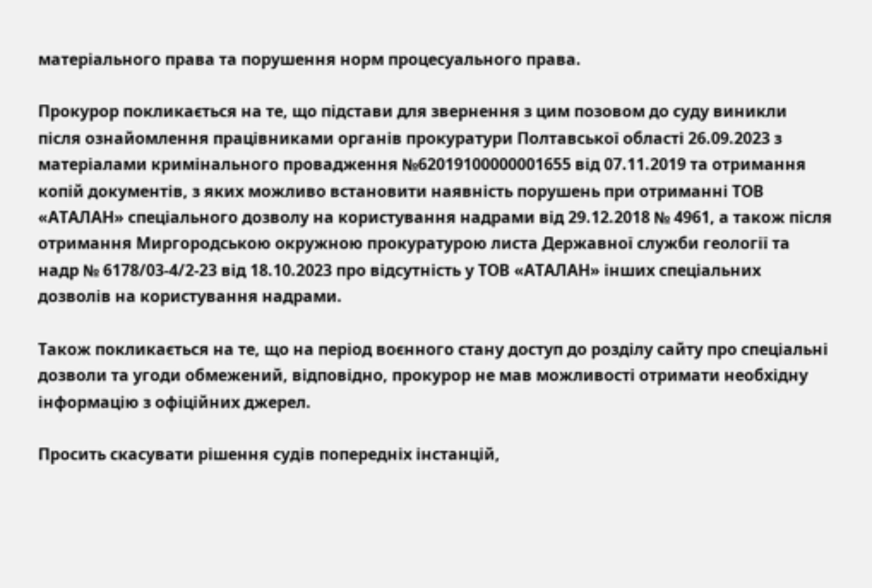матеріального права та порушення норм процесуального права.

Прокурор покликається на те, що підстави для звернення з цим позовом до суду виникли після ознайомлення працівниками органів прокуратури Полтавської області 26.09.2023 з матеріалами кримінального провадження №62019100000001655 від 07.11.2019 та отримання копій документів, з яких можливо встановити наявність порушень при отриманні ТОВ «АТАЛАН» спеціального дозволу на користування надрами від 29.12.2018 № 4961, а також після отримання Миргородською окружною прокуратурою листа Державної служби геології та надр № 6178/03-4/2-23 від 18.10.2023 про відсутність у ТОВ «АТАЛАН» інших спеціальних дозволів на користування надрами.

Також покликається на те, що на період воєнного стану доступ до розділу сайту про спеціальні дозволи та угоди обмежений, відповідно, прокурор не мав можливості отримати необхідну інформацію з офіційних джерел.

Просить скасувати рішення судів попередніх інстанцій,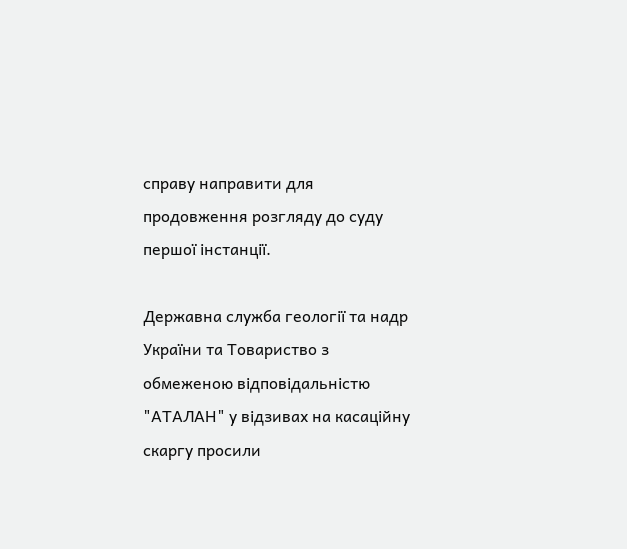справу направити для продовження розгляду до суду першої інстанції.

Державна служба геології та надр України та Товариство з обмеженою відповідальністю "АТАЛАН" у відзивах на касаційну скаргу просили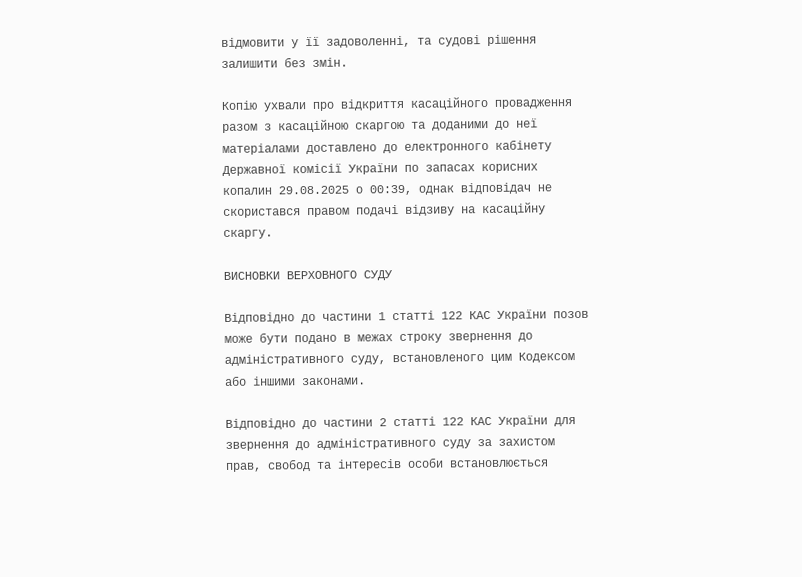відмовити у її задоволенні, та судові рішення залишити без змін.

Копію ухвали про відкриття касаційного провадження разом з касаційною скаргою та доданими до неї матеріалами доставлено до електронного кабінету Державної комісії України по запасах корисних копалин 29.08.2025 о 00:39, однак відповідач не скористався правом подачі відзиву на касаційну скаргу.

ВИСНОВКИ ВЕРХОВНОГО СУДУ

Відповідно до частини 1 статті 122 КАС України позов може бути подано в межах строку звернення до адміністративного суду, встановленого цим Кодексом або іншими законами.

Відповідно до частини 2 статті 122 КАС України для звернення до адміністративного суду за захистом прав, свобод та інтересів особи встановлюється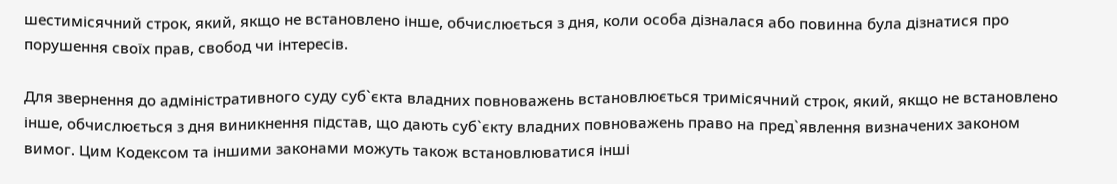шестимісячний строк, який, якщо не встановлено інше, обчислюється з дня, коли особа дізналася або повинна була дізнатися про порушення своїх прав, свобод чи інтересів.

Для звернення до адміністративного суду суб`єкта владних повноважень встановлюється тримісячний строк, який, якщо не встановлено інше, обчислюється з дня виникнення підстав, що дають суб`єкту владних повноважень право на пред`явлення визначених законом вимог. Цим Кодексом та іншими законами можуть також встановлюватися інші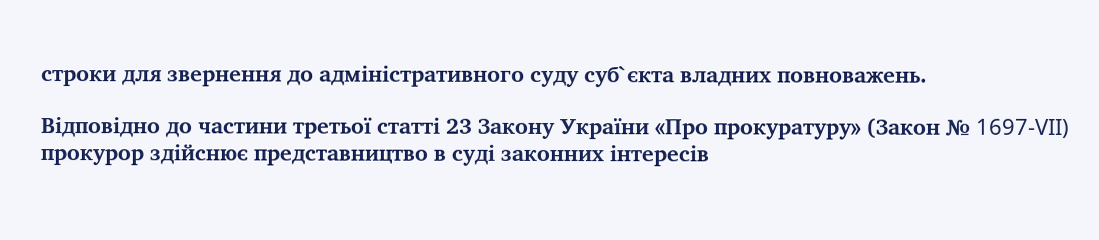строки для звернення до адміністративного суду суб`єкта владних повноважень.

Відповідно до частини третьої статті 23 Закону України «Про прокуратуру» (Закон № 1697-VII) прокурор здійснює представництво в суді законних інтересів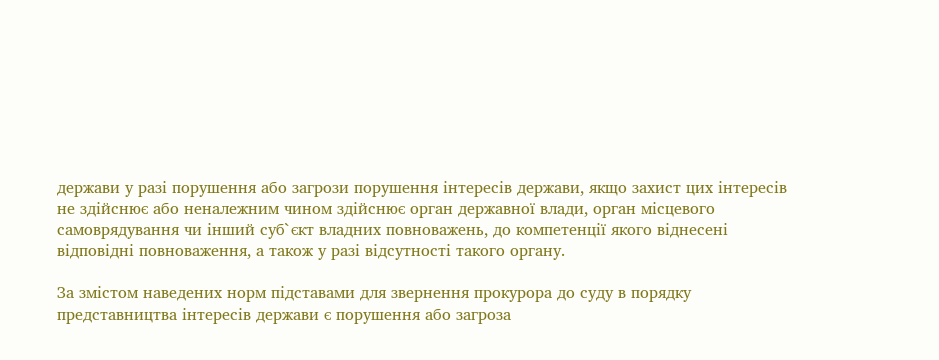держави у разі порушення або загрози порушення інтересів держави, якщо захист цих інтересів не здійснює або неналежним чином здійснює орган державної влади, орган місцевого самоврядування чи інший суб`єкт владних повноважень, до компетенції якого віднесені відповідні повноваження, а також у разі відсутності такого органу.

За змістом наведених норм підставами для звернення прокурора до суду в порядку представництва інтересів держави є порушення або загроза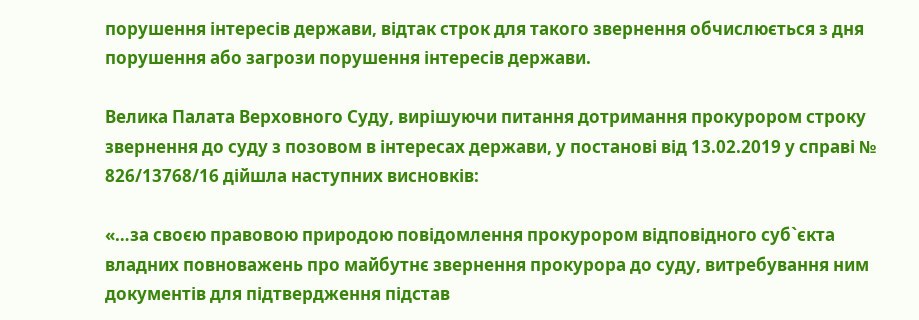порушення інтересів держави, відтак строк для такого звернення обчислюється з дня порушення або загрози порушення інтересів держави.

Велика Палата Верховного Суду, вирішуючи питання дотримання прокурором строку звернення до суду з позовом в інтересах держави, у постанові від 13.02.2019 у справі № 826/13768/16 дійшла наступних висновків:

«…за своєю правовою природою повідомлення прокурором відповідного суб`єкта владних повноважень про майбутнє звернення прокурора до суду, витребування ним документів для підтвердження підстав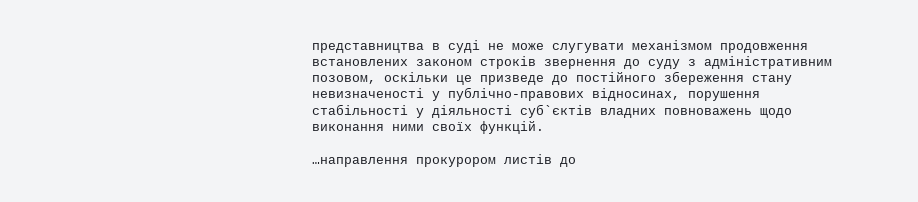представництва в суді не може слугувати механізмом продовження встановлених законом строків звернення до суду з адміністративним позовом, оскільки це призведе до постійного збереження стану невизначеності у публічно-правових відносинах, порушення стабільності у діяльності суб`єктів владних повноважень щодо виконання ними своїх функцій.

…направлення прокурором листів до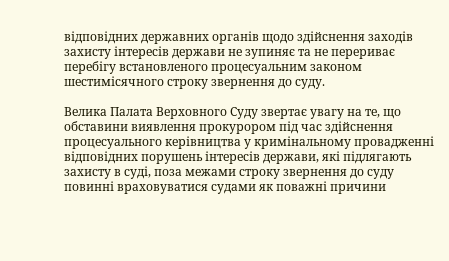відповідних державних органів щодо здійснення заходів захисту інтересів держави не зупиняє та не перериває перебігу встановленого процесуальним законом шестимісячного строку звернення до суду.

Велика Палата Верховного Суду звертає увагу на те, що обставини виявлення прокурором під час здійснення процесуального керівництва у кримінальному провадженні відповідних порушень інтересів держави, які підлягають захисту в суді, поза межами строку звернення до суду повинні враховуватися судами як поважні причини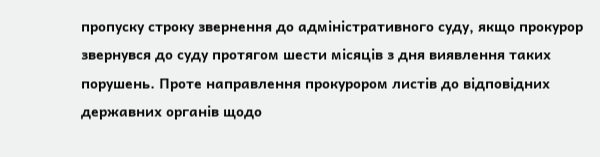пропуску строку звернення до адміністративного суду, якщо прокурор звернувся до суду протягом шести місяців з дня виявлення таких порушень. Проте направлення прокурором листів до відповідних державних органів щодо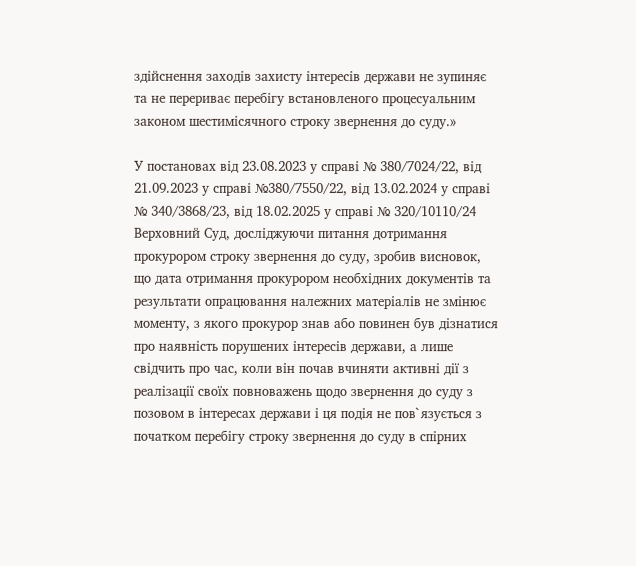здійснення заходів захисту інтересів держави не зупиняє та не перериває перебігу встановленого процесуальним законом шестимісячного строку звернення до суду.»

У постановах від 23.08.2023 у справі № 380/7024/22, від 21.09.2023 у справі №380/7550/22, від 13.02.2024 у справі № 340/3868/23, від 18.02.2025 у справі № 320/10110/24 Верховний Суд, досліджуючи питання дотримання прокурором строку звернення до суду, зробив висновок, що дата отримання прокурором необхідних документів та результати опрацювання належних матеріалів не змінює моменту, з якого прокурор знав або повинен був дізнатися про наявність порушених інтересів держави, а лише свідчить про час, коли він почав вчиняти активні дії з реалізації своїх повноважень щодо звернення до суду з позовом в інтересах держави і ця подія не пов`язується з початком перебігу строку звернення до суду в спірних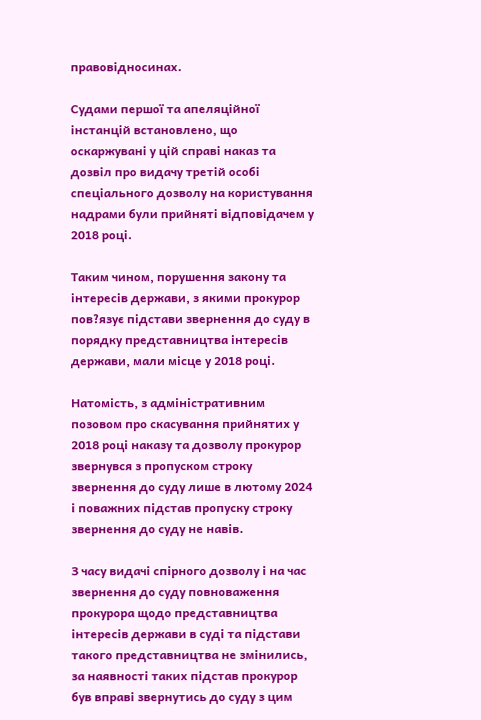правовідносинах.

Судами першої та апеляційної інстанцій встановлено, що оскаржувані у цій справі наказ та дозвіл про видачу третій особі спеціального дозволу на користування надрами були прийняті відповідачем у 2018 році.

Таким чином, порушення закону та інтересів держави, з якими прокурор пов?язує підстави звернення до суду в порядку представництва інтересів держави, мали місце у 2018 році.

Натомість, з адміністративним позовом про скасування прийнятих у 2018 році наказу та дозволу прокурор звернувся з пропуском строку звернення до суду лише в лютому 2024 і поважних підстав пропуску строку звернення до суду не навів.

З часу видачі спірного дозволу і на час звернення до суду повноваження прокурора щодо представництва інтересів держави в суді та підстави такого представництва не змінились, за наявності таких підстав прокурор був вправі звернутись до суду з цим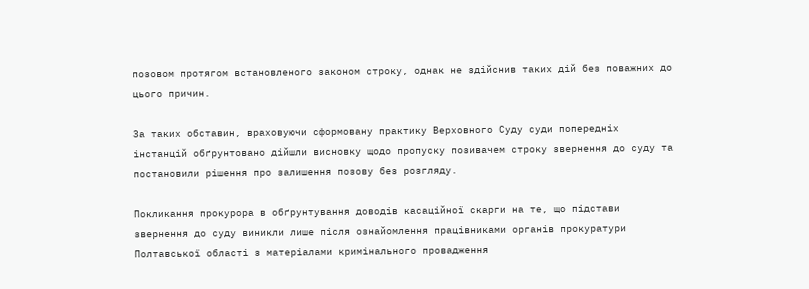позовом протягом встановленого законом строку, однак не здійснив таких дій без поважних до цього причин.

За таких обставин, враховуючи сформовану практику Верховного Суду суди попередніх інстанцій обґрунтовано дійшли висновку щодо пропуску позивачем строку звернення до суду та постановили рішення про залишення позову без розгляду.

Покликання прокурора в обґрунтування доводів касаційної скарги на те, що підстави звернення до суду виникли лише після ознайомлення працівниками органів прокуратури Полтавської області з матеріалами кримінального провадження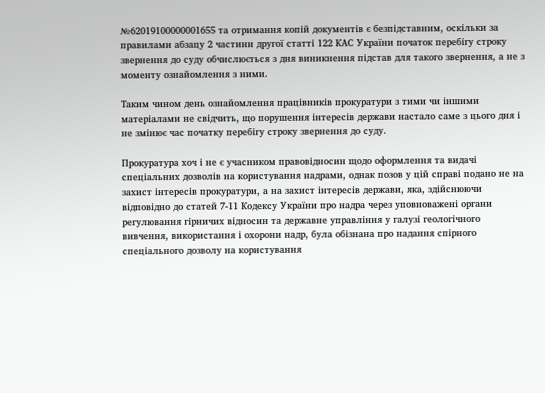№62019100000001655 та отримання копій документів є безпідставним, оскільки за правилами абзацу 2 частини другої статті 122 КАС України початок перебігу строку звернення до суду обчислюється з дня виникнення підстав для такого звернення, а не з моменту ознайомлення з ними.

Таким чином день ознайомлення працівників прокуратури з тими чи іншими матеріалами не свідчить, що порушення інтересів держави настало саме з цього дня і не змінює час початку перебігу строку звернення до суду.

Прокуратура хоч і не є учасником правовідносин щодо оформлення та видачі спеціальних дозволів на користування надрами, однак позов у цій справі подано не на захист інтересів прокуратури, а на захист інтересів держави, яка, здійснюючи відповідно до статей 7-11 Кодексу України про надра через уповноважені органи регулювання гірничих відносин та державне управління у галузі геологічного вивчення, використання і охорони надр, була обізнана про надання спірного спеціального дозволу на користування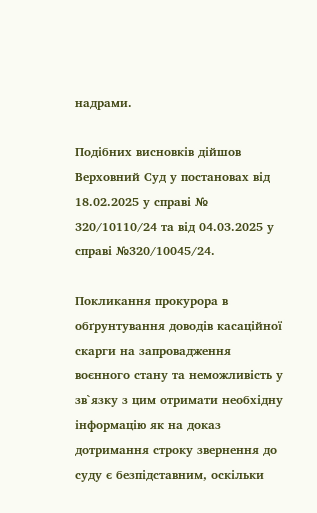надрами.

Подібних висновків дійшов Верховний Суд у постановах від 18.02.2025 у справі № 320/10110/24 та від 04.03.2025 у справі №320/10045/24.

Покликання прокурора в обґрунтування доводів касаційної скарги на запровадження воєнного стану та неможливість у зв`язку з цим отримати необхідну інформацію як на доказ дотримання строку звернення до суду є безпідставним, оскільки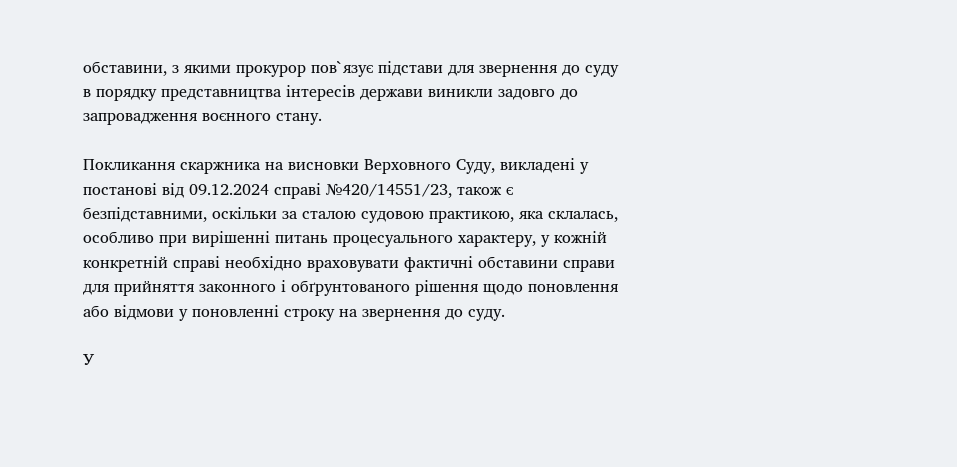обставини, з якими прокурор пов`язує підстави для звернення до суду в порядку представництва інтересів держави виникли задовго до запровадження воєнного стану.

Покликання скаржника на висновки Верховного Суду, викладені у постанові від 09.12.2024 справі №420/14551/23, також є безпідставними, оскільки за сталою судовою практикою, яка склалась, особливо при вирішенні питань процесуального характеру, у кожній конкретній справі необхідно враховувати фактичні обставини справи для прийняття законного і обґрунтованого рішення щодо поновлення або відмови у поновленні строку на звернення до суду.

У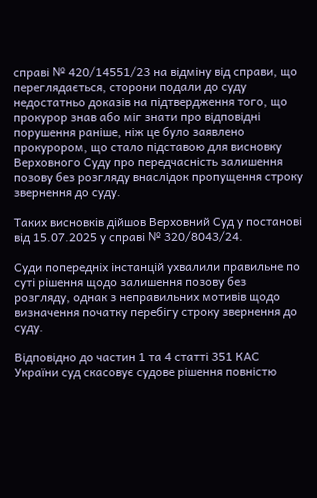справі № 420/14551/23 на відміну від справи, що переглядається, сторони подали до суду недостатньо доказів на підтвердження того, що прокурор знав або міг знати про відповідні порушення раніше, ніж це було заявлено прокурором, що стало підставою для висновку Верховного Суду про передчасність залишення позову без розгляду внаслідок пропущення строку звернення до суду.

Таких висновків дійшов Верховний Суд у постанові від 15.07.2025 у справі № 320/8043/24.

Суди попередніх інстанцій ухвалили правильне по суті рішення щодо залишення позову без розгляду, однак з неправильних мотивів щодо визначення початку перебігу строку звернення до суду.

Відповідно до частин 1 та 4 статті 351 КАС України суд скасовує судове рішення повністю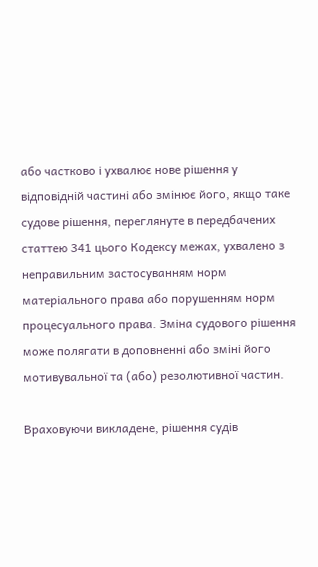або частково і ухвалює нове рішення у відповідній частині або змінює його, якщо таке судове рішення, переглянуте в передбачених статтею 341 цього Кодексу межах, ухвалено з неправильним застосуванням норм матеріального права або порушенням норм процесуального права. Зміна судового рішення може полягати в доповненні або зміні його мотивувальної та (або) резолютивної частин.

Враховуючи викладене, рішення судів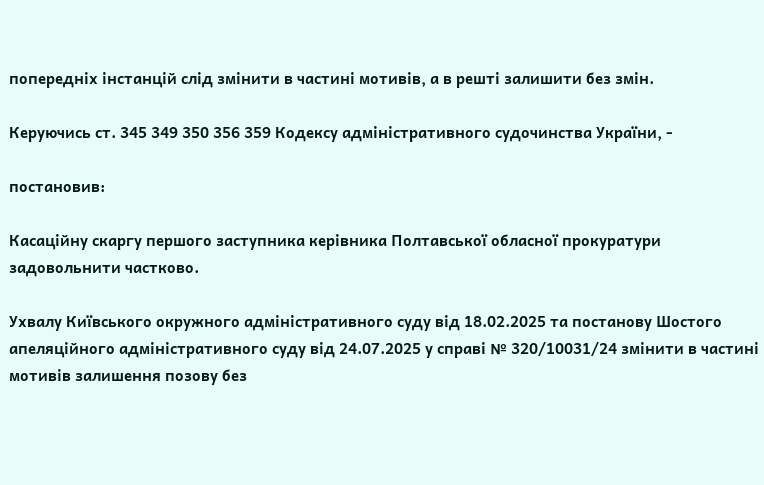попередніх інстанцій слід змінити в частині мотивів, а в решті залишити без змін.

Керуючись ст. 345 349 350 356 359 Кодексу адміністративного судочинства України, -

постановив:

Касаційну скаргу першого заступника керівника Полтавської обласної прокуратури задовольнити частково.

Ухвалу Київського окружного адміністративного суду від 18.02.2025 та постанову Шостого апеляційного адміністративного суду від 24.07.2025 у справі № 320/10031/24 змінити в частині мотивів залишення позову без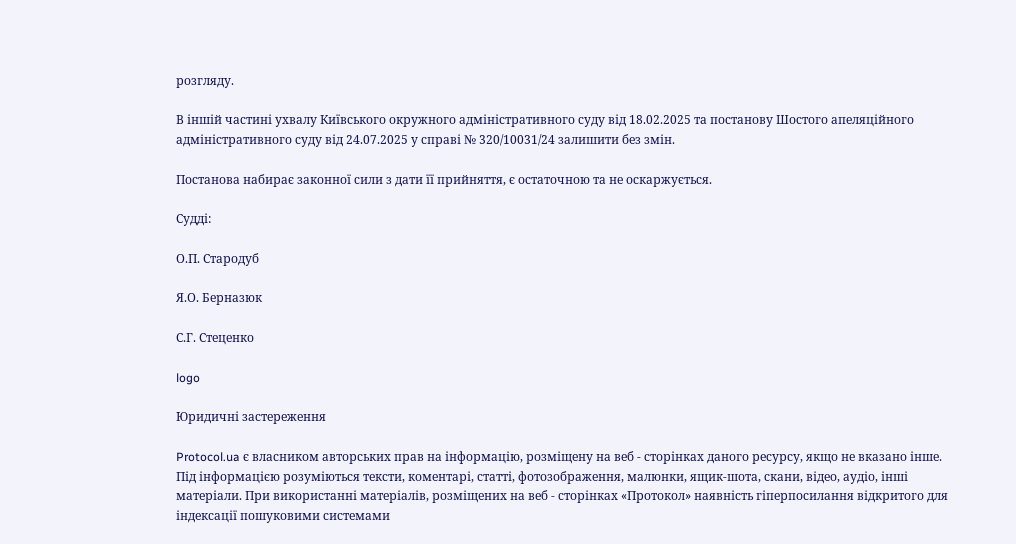розгляду.

В іншій частині ухвалу Київського окружного адміністративного суду від 18.02.2025 та постанову Шостого апеляційного адміністративного суду від 24.07.2025 у справі № 320/10031/24 залишити без змін.

Постанова набирає законної сили з дати її прийняття, є остаточною та не оскаржується.

Судді:

О.П. Стародуб

Я.О. Берназюк

С.Г. Стеценко

logo

Юридичні застереження

Protocol.ua є власником авторських прав на інформацію, розміщену на веб - сторінках даного ресурсу, якщо не вказано інше. Під інформацією розуміються тексти, коментарі, статті, фотозображення, малюнки, ящик-шота, скани, відео, аудіо, інші матеріали. При використанні матеріалів, розміщених на веб - сторінках «Протокол» наявність гіперпосилання відкритого для індексації пошуковими системами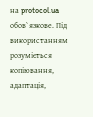на protocol.ua обов`язкове. Під використанням розуміється копіювання, адаптація,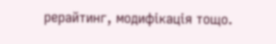рерайтинг, модифікація тощо.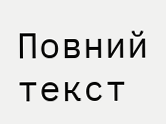Повний текст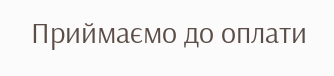Приймаємо до оплати